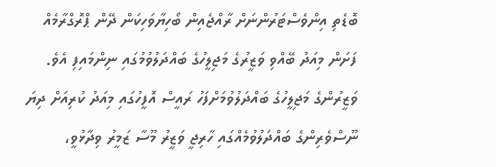ބޮޑެތި އިންވެސްޓަރުންނަށް ރާއްޖެއިން ބޯހިޔާވަހިކަން ދޭން ޕްރޮގްރާމެއް ފަށަން މިއަދު ބޭއްވި ވަޒީރުގެ މަޖިލީހުގެ ބައްދަލުވުމުގައި ނިންމައިފި އެވެ.
ވަޒީރުންގެ މަޖިލީހުގެ ބައްދަލުވުމަށްފަހު ރައީސް އޮފީހުގައި މިއަދު ކުރިއަށް ދިޔަ ނޫސްވެރިންގެ ބައްދަލުވުމެއްގައި ހާރިޖީ ވަޒީރު މޫސާ ޒަމީރު ވިދާޅުވީ،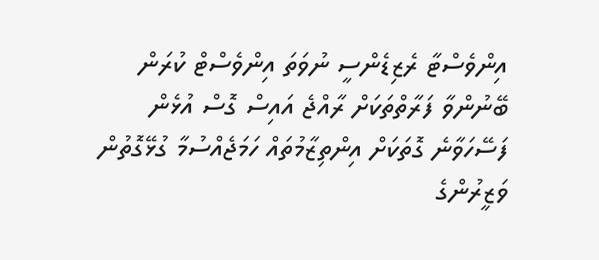އިންވެސްޓާ ރެޒިޑެންސީ ނުވަތަ އިންވެސްޓް ކުރަން ބޭނުންވާ ފަރާތްތަކަށް ރާއްޖެ އައިސް ގޮސް އުޅެން ފަސޭހަވާނެ ގޮތަކަށް އިންތިޒާމުތައް ހަމަޖެއްސުމާ ގުޅޭގޮތުން ވަޒީރުންގެ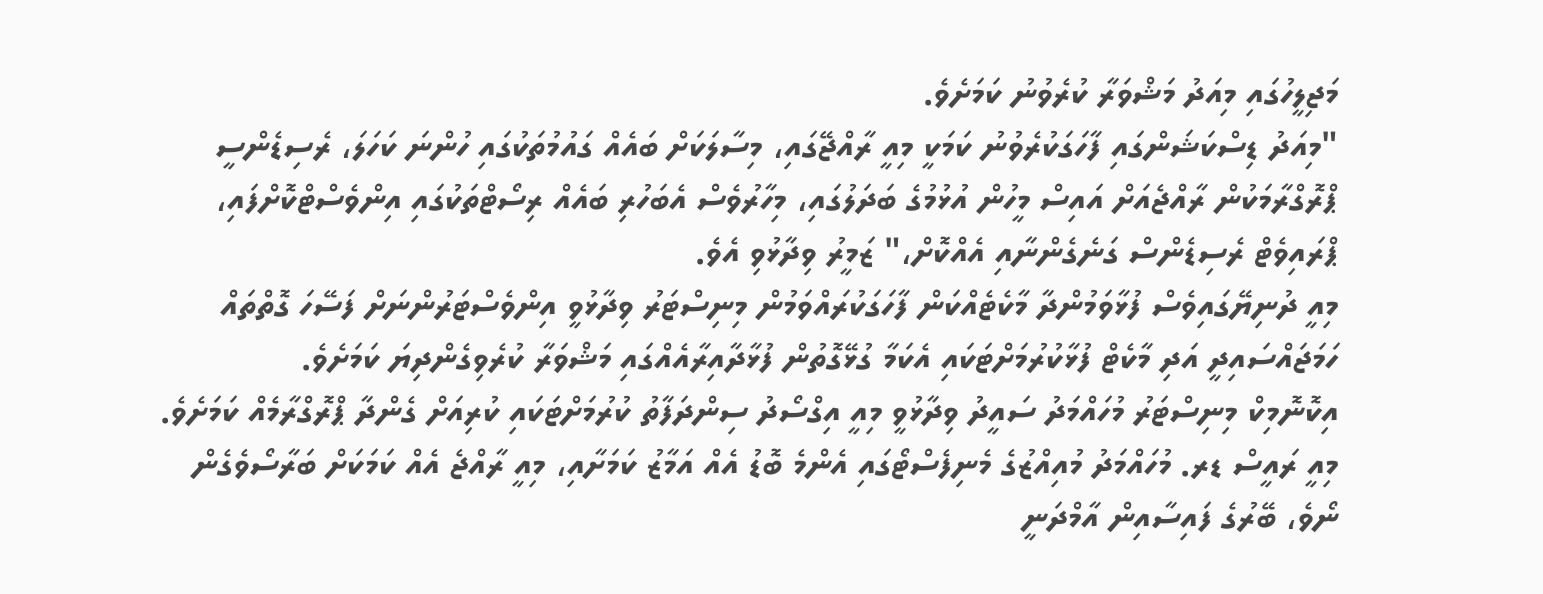މަޖިލީހުގައި މިއަދު މަޝްވަރާ ކުރެވުނު ކަމަށެވެ.
"މިއަދު ޑިސްކަޝަންގައި ފާހަގަކުރެވުނު ކަމަކީ މިއީ ރާއްޖޭގައި، މިސާލަކަށް ބައެއް ގައުމުތަކުގައި ހުންނަ ކަހަލަ، ރެސިޑެންސީ ޕްރޮގްރާމަކުން ރާއްޖެއަށް އައިސް މީހުން އުޅުމުގެ ބަދަލުގައި، މިހާރުވެސް އެބަހުރި ބައެއް ރިސޯޓްތަކުގައި އިންވެސްޓްކޮށްފައި، ޕްރައިވެޓް ރެސިޑެންސް ގަނެގެންނާއި އެއްކޮށް،" ޒަމީރު ވިދާޅުވި އެވެ.
މިއީ ދުނިޔޭގައިވެސް ފުޅާވަމުންދާ މާކެޓެއްކަން ފާހަގަކުރައްވަމުން މިނިސްޓަރު ވިދާޅުވީ އިންވެސްޓަރުންނަށް ފަސޭހަ ގޮތްތައް ހަމަޖައްސައިދީ އަދި މާކެޓް ފުޅާކުރުމަށްޓަކައި އެކަމާ ގުޅޭގޮތުން ފުޅާދާއިރާއެއްގައި މަޝްވަރާ ކުރެވިގެންދިޔަ ކަމަށެވެ.
އިކޮނޮމިކް މިނިސްޓަރު މުހައްމަދު ސައީދު ވިދާޅުވީ މިއީ އިގްސޯދު ސިންދަފާތު ކުރުމަށްޓަކައި ކުރިއަށް ގެންދާ ޕްރޮގްރާމެއް ކަމަށެވެ. މިއީ ރައީސް ޑރ. މުހައްމަދު މުއިއްޒުގެ މެނިފެސްޓޯގައި އެންމެ ބޮޑު އެއް އަމާޒު ކަމަށާއި، މިއީ ރާއްޖެ އެއް ކަމަކަށް ބަރާސޯވެގެން ނޯވެ، ބޭރުގެ ފައިސާއިން އާމްދަނީ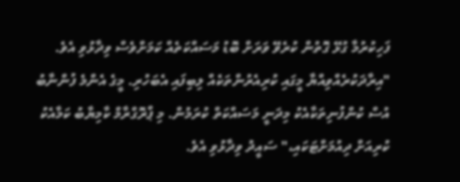ފަހިކުރުމާ ގުޅޭ ގޮތުން ކުރެވޭ ވަރަށް ބޮޑު މަސައްކަތެއް ކަމަށްވެސް ވިދާޅުވި އެވެ.
"އިރާދަކުރެއްވިއްޔާ މީގައި ކުރިއެރުންތަކެއް ލިބިފައި އެބަހުރި. މީގެ އެންމެ ފުންނާބު އުސް ކުންފުނިތަކާއެކު މިދަނީ މަސައްކަތް ކުރަމުން. މި ޕްރޮގްރާމް ކާމިޔާބު ކަމާއެކު ކުރިއަށް ދިއުމަށްޓަކައި،" ސައީދު ވިދާޅުވި އެވެ.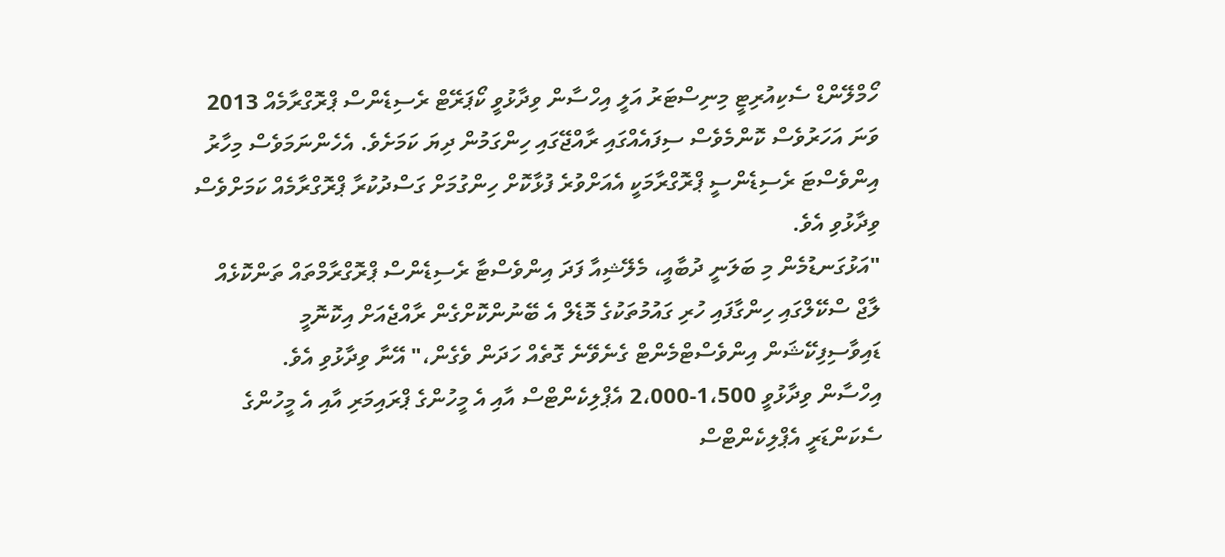ހޯމްލޭންޑް ސެކިއުރިޓީ މިނިސްޓަރު އަލީ އިހްސާން ވިދާޅުވީ ކޯޕަރޭޓް ރެސިޑެންސް ޕްރޮގްރާމެއް 2013 ވަނަ އަހަރުވެސް ކޮންމެވެސް ސިފައެއްގައި ރާއްޖޭގައި ހިންގަމުން ދިޔަ ކަމަށެވެ. އެހެންނަމަވެސް މިހާރު އިންވެސްޓަ ރެސިޑެންސީ ޕްރޮގްރާމަކީ އެއަށްވުރެ ފުޅާކޮށް ހިންގުމަށް ގަސްދުކުރާ ޕްރޮގްރާމެއް ކަމަށްވެސް ވިދާޅުވި އެވެ.
"އަޅުގަނޑުމެން މި ބަލަނީ ދުބާއީ، މެލޭޝިއާ ފަދަ އިންވެސްޓާ ރެސިޑެންސް ޕްރޮގްރާމްތައް ތަންކޮޅެއް ލާޖް ސްކޭލްގައި ހިންގާފައި ހުރި ގައުމުތަކުގެ މޮޑެލް އެ ބޭނުންކޮށްގެން ރާއްޖެއަށް އިކޮނޮމީ ޑައިވާސިފިކޭޝަން އިންވެސްޓްމެންޓް ގެނެވޭނެ ގޮތެއް ހަދަން ވެގެން،" އޭނާ ވިދާޅުވި އެވެ.
އިހްސާން ވިދާޅުވީ 1،500-2،000 އެޕްލިކެންޓްސް އާއި އެ މީހުންގެ ޕްރައިމަރި އާއި އެ މީހުންގެ ސެކަންޑަރީ އެޕްލިކެންޓްސް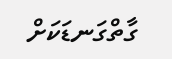ގާތްގަނޑަކަށް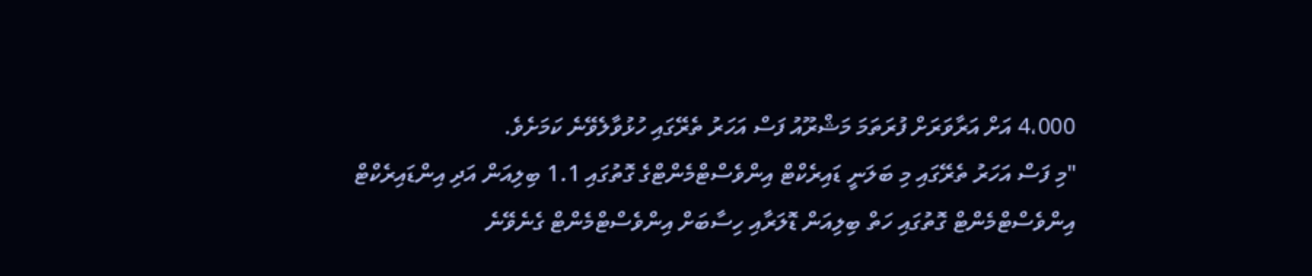4،000 އަށް އަރާވަރަށް ފުރަތަމަ މަޝްރޫއު ފަސް އަހަރު ތެރޭގައި ހުޅުވާލެވޭނެ ކަމަށެވެ.
"މި ފަސް އަހަރު ތެރޭގައި މި ބަލަނީ ޑައިރެކްޓް އިންވެސްޓްމެންޓްގެ ގޮތުގައި 1.1 ބިލިއަން އަދި އިންޑައިރެކްޓް އިންވެސްޓްމެންޓް ގޮތުގައި ހަތް ބިލިއަން ޑޮލަރާއި ހިސާބަށް އިންވެސްޓްމެންޓް ގެނެވޭނެ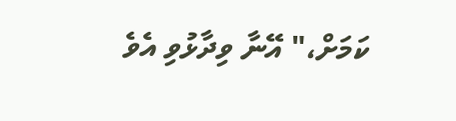ކަމަށް،" އޭނާ ވިދާޅުވި އެވެ